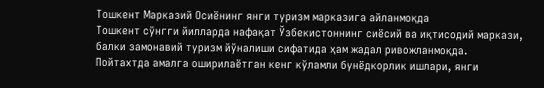Тошкент Марказий Осиёнинг янги туризм марказига айланмоқда
Тошкент сўнгги йилларда нафақат Ўзбекистоннинг сиёсий ва иқтисодий маркази, балки замонавий туризм йўналиши сифатида ҳам жадал ривожланмоқда.
Пойтахтда амалга оширилаётган кенг кўламли бунёдкорлик ишлари, янги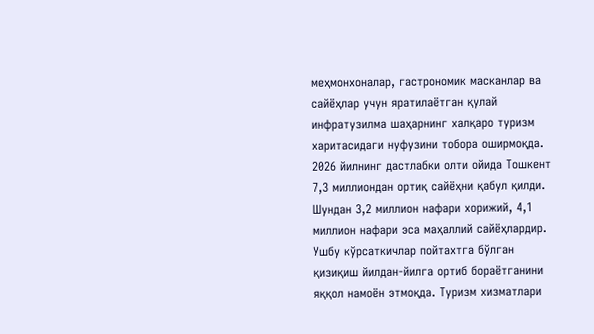меҳмонхоналар, гастрономик масканлар ва сайёҳлар учун яратилаётган қулай инфратузилма шаҳарнинг халқаро туризм харитасидаги нуфузини тобора оширмоқда.
2026 йилнинг дастлабки олти ойида Тошкент 7,3 миллиондан ортиқ сайёҳни қабул қилди. Шундан 3,2 миллион нафари хорижий, 4,1 миллион нафари эса маҳаллий сайёҳлардир. Ушбу кўрсаткичлар пойтахтга бўлган қизиқиш йилдан-йилга ортиб бораётганини яққол намоён этмоқда. Туризм хизматлари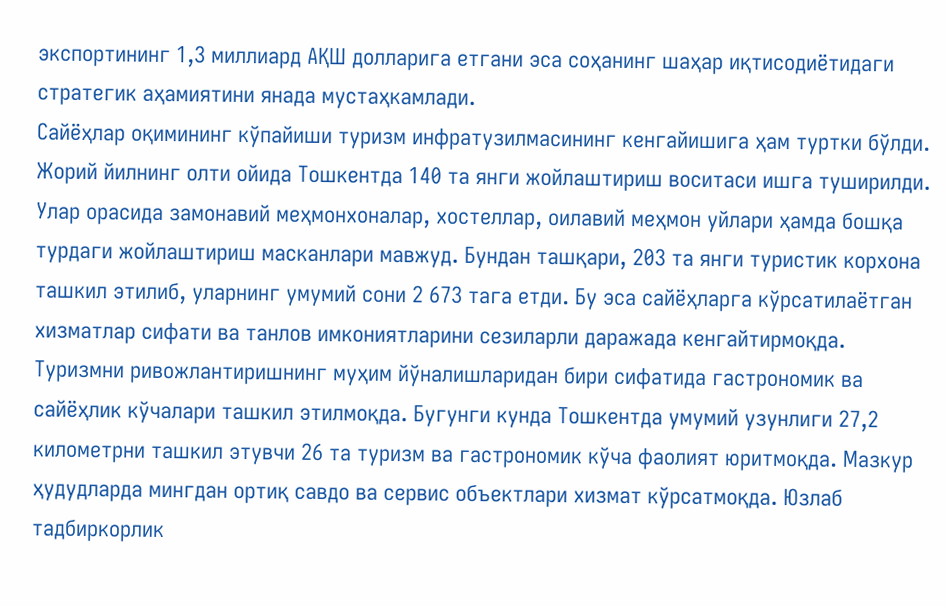экспортининг 1,3 миллиард АҚШ долларига етгани эса соҳанинг шаҳар иқтисодиётидаги стратегик аҳамиятини янада мустаҳкамлади.
Сайёҳлар оқимининг кўпайиши туризм инфратузилмасининг кенгайишига ҳам туртки бўлди. Жорий йилнинг олти ойида Тошкентда 140 та янги жойлаштириш воситаси ишга туширилди. Улар орасида замонавий меҳмонхоналар, хостеллар, оилавий меҳмон уйлари ҳамда бошқа турдаги жойлаштириш масканлари мавжуд. Бундан ташқари, 203 та янги туристик корхона ташкил этилиб, уларнинг умумий сони 2 673 тага етди. Бу эса сайёҳларга кўрсатилаётган хизматлар сифати ва танлов имкониятларини сезиларли даражада кенгайтирмоқда.
Туризмни ривожлантиришнинг муҳим йўналишларидан бири сифатида гастрономик ва сайёҳлик кўчалари ташкил этилмоқда. Бугунги кунда Тошкентда умумий узунлиги 27,2 километрни ташкил этувчи 26 та туризм ва гастрономик кўча фаолият юритмоқда. Мазкур ҳудудларда мингдан ортиқ савдо ва сервис объектлари хизмат кўрсатмоқда. Юзлаб тадбиркорлик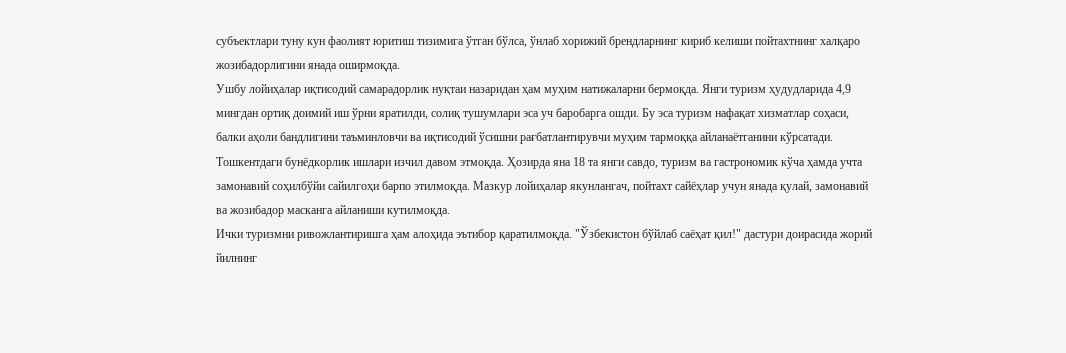субъектлари туну кун фаолият юритиш тизимига ўтган бўлса, ўнлаб хорижий брендларнинг кириб келиши пойтахтнинг халқаро жозибадорлигини янада оширмоқда.
Ушбу лойиҳалар иқтисодий самарадорлик нуқтаи назаридан ҳам муҳим натижаларни бермоқда. Янги туризм ҳудудларида 4,9 мингдан ортиқ доимий иш ўрни яратилди, солиқ тушумлари эса уч баробарга ошди. Бу эса туризм нафақат хизматлар соҳаси, балки аҳоли бандлигини таъминловчи ва иқтисодий ўсишни рағбатлантирувчи муҳим тармоққа айланаётганини кўрсатади.
Тошкентдаги бунёдкорлик ишлари изчил давом этмоқда. Ҳозирда яна 18 та янги савдо, туризм ва гастрономик кўча ҳамда учта замонавий соҳилбўйи сайилгоҳи барпо этилмоқда. Мазкур лойиҳалар якунлангач, пойтахт сайёҳлар учун янада қулай, замонавий ва жозибадор масканга айланиши кутилмоқда.
Ички туризмни ривожлантиришга ҳам алоҳида эътибор қаратилмоқда. "Ўзбекистон бўйлаб саёҳат қил!" дастури доирасида жорий йилнинг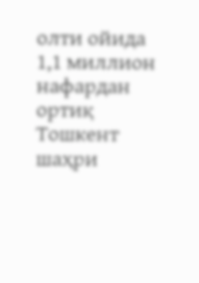олти ойида 1,1 миллион нафардан ортиқ Тошкент шаҳри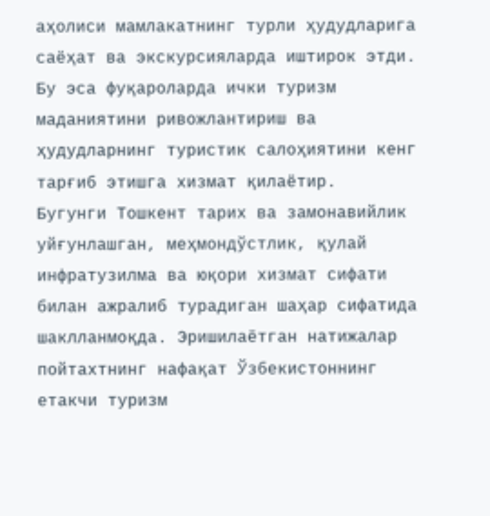аҳолиси мамлакатнинг турли ҳудудларига саёҳат ва экскурсияларда иштирок этди. Бу эса фуқароларда ички туризм маданиятини ривожлантириш ва ҳудудларнинг туристик салоҳиятини кенг тарғиб этишга хизмат қилаётир.
Бугунги Тошкент тарих ва замонавийлик уйғунлашган, меҳмондўстлик, қулай инфратузилма ва юқори хизмат сифати билан ажралиб турадиган шаҳар сифатида шаклланмоқда. Эришилаётган натижалар пойтахтнинг нафақат Ўзбекистоннинг етакчи туризм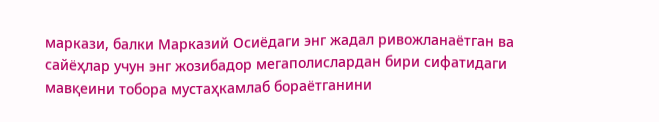маркази, балки Марказий Осиёдаги энг жадал ривожланаётган ва сайёҳлар учун энг жозибадор мегаполислардан бири сифатидаги мавқеини тобора мустаҳкамлаб бораётганини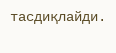тасдиқлайди.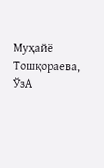Муҳайё Тошқораева, ЎзА